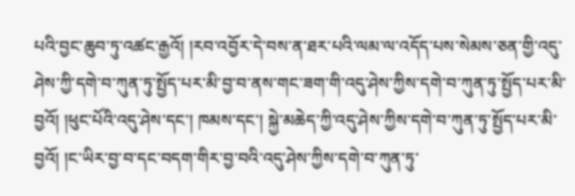པའི་བྱང་ཆུབ་ཏུ་འཚང་རྒྱའོ། །རབ་འབྱོར་དེ་བས་ན་ཐར་པའི་ལམ་ལ་འདོད་པས་སེམས་ཅན་གྱི་འདུ་ཤེས་ཀྱི་དགེ་བ་ཀུན་ཏུ་སྤྱོད་པར་མི་བྱ་བ་ནས་གང་ཟག་གི་འདུ་ཤེས་ཀྱིས་དགེ་བ་ཀུན་ཏུ་སྤྱོད་པར་མི་བྱའོ། །ཕུང་པོའི་འདུ་ཤེས་དང་། ཁམས་དང་། སྐྱེ་མཆེད་ཀྱི་འདུ་ཤེས་ཀྱིས་དགེ་བ་ཀུན་ཏུ་སྤྱོད་པར་མི་བྱའོ། །ང་ཡིར་བྱ་བ་དང་བདག་གིར་བྱ་བའི་འདུ་ཤེས་ཀྱིས་དགེ་བ་ཀུན་ཏུ་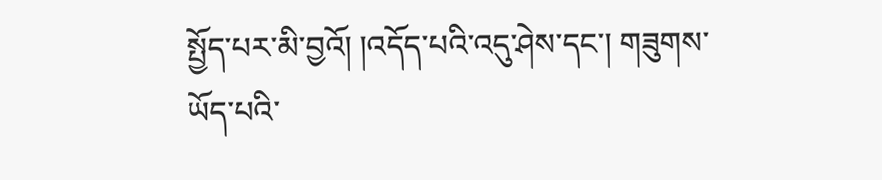སྤྱོད་པར་མི་བྱའོ། །འདོད་པའི་འདུ་ཤེས་དང་། གཟུགས་ཡོད་པའི་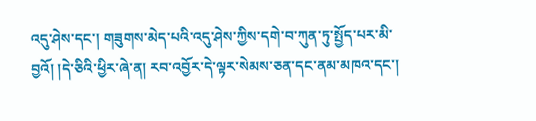འདུ་ཤེས་དང་། གཟུགས་མེད་པའི་འདུ་ཤེས་ཀྱིས་དགེ་བ་ཀུན་ཏུ་སྤྱོད་པར་མི་བྱའོ། །དེ་ཅིའི་ཕྱིར་ཞེ་ན། རབ་འབྱོར་དེ་ལྟར་སེམས་ཅན་དང་ནམ་མཁའ་དང་།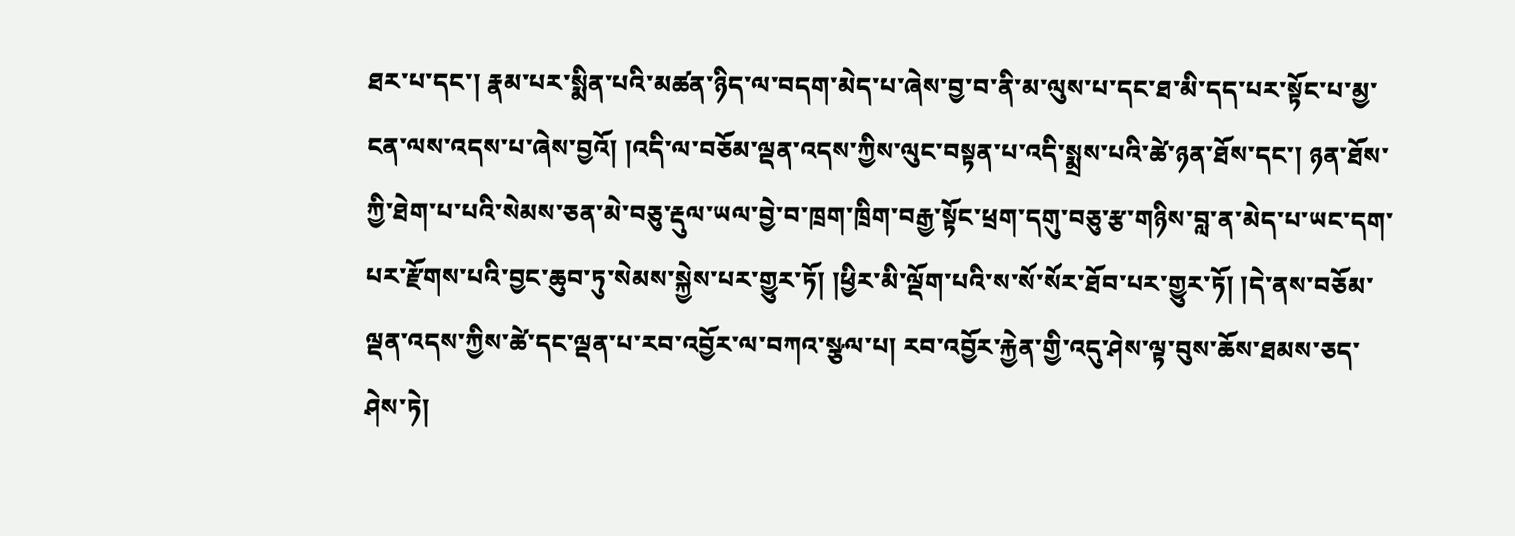ཐར་པ་དང་། རྣམ་པར་སྨིན་པའི་མཚན་ཉིད་ལ་བདག་མེད་པ་ཞེས་བྱ་བ་ནི་མ་ལུས་པ་དང་ཐ་མི་དད་པར་སྟོང་པ་མྱ་ངན་ལས་འདས་པ་ཞེས་བྱའོ། །འདི་ལ་བཅོམ་ལྡན་འདས་ཀྱིས་ལུང་བསྟན་པ་འདི་སྨྲས་པའི་ཚེ་ཉན་ཐོས་དང་། ཉན་ཐོས་ཀྱི་ཐེག་པ་པའི་སེམས་ཅན་མེ་བཅུ་རྡུལ་ཡལ་བྱེ་བ་ཁྲག་ཁྲིག་བརྒྱ་སྟོང་ཕྲག་དགུ་བཅུ་རྩ་གཉིས་བླ་ན་མེད་པ་ཡང་དག་པར་རྫོགས་པའི་བྱང་ཆུབ་ཏུ་སེམས་སྐྱེས་པར་གྱུར་ཏོ། །ཕྱིར་མི་ལྡོག་པའི་ས་སོ་སོར་ཐོབ་པར་གྱུར་ཏོ། །དེ་ནས་བཅོམ་ལྡན་འདས་ཀྱིས་ཚེ་དང་ལྡན་པ་རབ་འབྱོར་ལ་བཀའ་སྩལ་པ། རབ་འབྱོར་རྐྱེན་གྱི་འདུ་ཤེས་ལྟ་བུས་ཆོས་ཐམས་ཅད་ཤེས་ཏེ།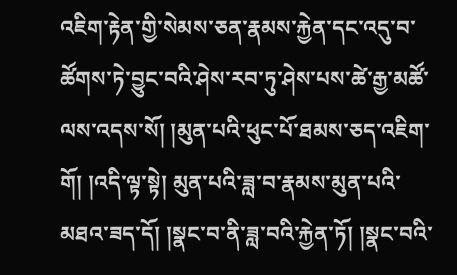འཇིག་རྟེན་གྱི་སེམས་ཅན་རྣམས་རྐྱེན་དང་འདུ་བ་ཚོགས་ཏེ་བྱུང་བའི་ཤེས་རབ་ཏུ་ཤེས་པས་ཚེ་རྒྱ་མཚོ་ལས་འདས་སོ། །མུན་པའི་ཕུང་པོ་ཐམས་ཅད་འཇིག་གོ། །འདི་ལྟ་སྟེ། མུན་པའི་ཟླ་བ་རྣམས་མུན་པའི་མཐའ་ཟད་དོ། །སྣང་བ་ནི་ཟླ་བའི་རྐྱེན་ཏོ། །སྣང་བའི་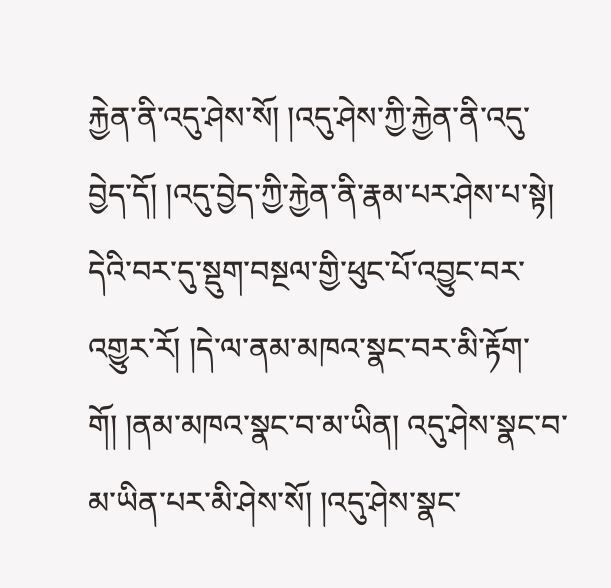རྐྱེན་ནི་འདུ་ཤེས་སོ། །འདུ་ཤེས་ཀྱི་རྐྱེན་ནི་འདུ་བྱེད་དོ། །འདུ་བྱེད་ཀྱི་རྐྱེན་ནི་རྣམ་པར་ཤེས་པ་སྟེ། དེའི་བར་དུ་སྡུག་བསྔལ་གྱི་ཕུང་པོ་འབྱུང་བར་འགྱུར་རོ། །དེ་ལ་ནམ་མཁའ་སྣང་བར་མི་རྟོག་གོ། །ནམ་མཁའ་སྣང་བ་མ་ཡིན། འདུ་ཤེས་སྣང་བ་མ་ཡིན་པར་མི་ཤེས་སོ། །འདུ་ཤེས་སྣང་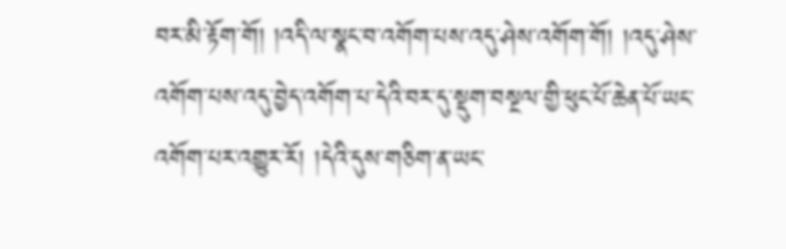བར་མི་རྟོག་གོ། །འདི་ལ་སྣང་བ་འགོག་པས་འདུ་ཤེས་འགོག་གོ། །འདུ་ཤེས་འགོག་པས་འདུ་བྱེད་འགོག་པ་དེའི་བར་དུ་སྡུག་བསྔལ་གྱི་ཕུང་པོ་ཆེན་པོ་ཡང་འགོག་པར་འགྱུར་རོ། །དེའི་དུས་གཅིག་ན་ཡང་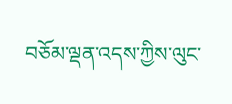བཅོམ་ལྡན་འདས་ཀྱིས་ལུང་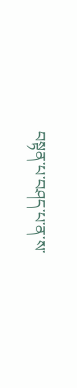བསྟན་པ་བཤད་པ་ན་ས་